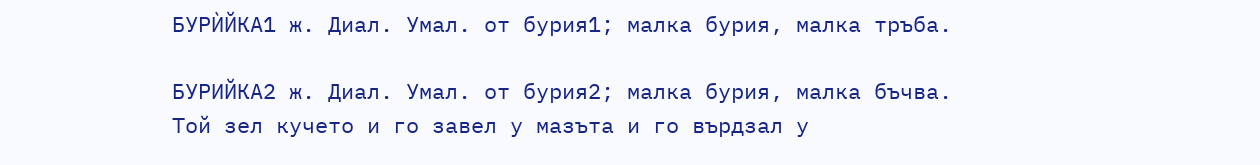БУРЍЙКА1 ж. Диал. Умал. от бурия1; малка бурия, малка тръба.

БУРИЙКА2 ж. Диал. Умал. от бурия2; малка бурия, малка бъчва. Той зел кучето и го завел у мазъта и го върдзал у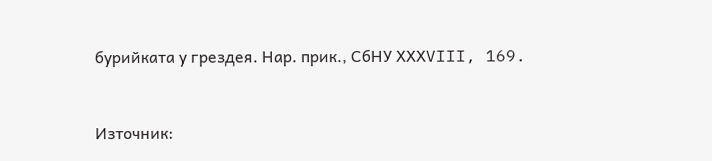бурийката у грездея. Нар. прик., СбНУ ХХХVIII, 169.


Източник: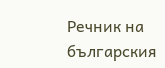Речник на българския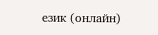език (онлайн)